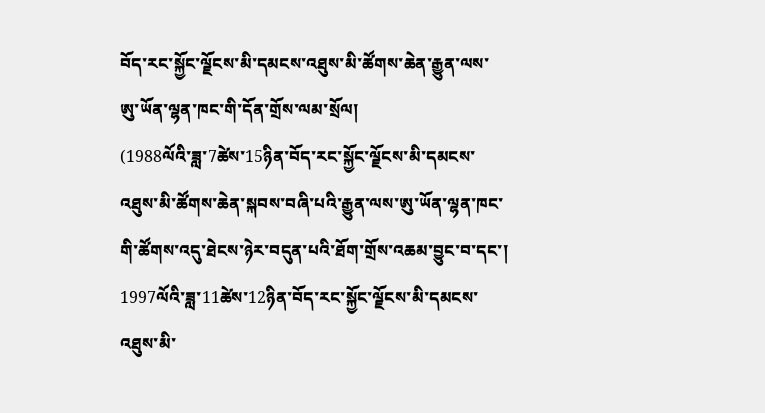བོད་རང་སྐྱོང་ལྗོངས་མི་དམངས་འཐུས་མི་ཚོགས་ཆེན་རྒྱུན་ལས་ཨུ་ཡོན་ལྷན་ཁང་གི་དོན་གྲོས་ལམ་སྲོལ།
(1988ལོའི་ཟླ་7ཚེས་15ཉིན་བོད་རང་སྐྱོང་ལྗོངས་མི་དམངས་འཐུས་མི་ཚོགས་ཆེན་སྐབས་བཞི་པའི་རྒྱུན་ལས་ཨུ་ཡོན་ལྷན་ཁང་གི་ཚོགས་འདུ་ཐེངས་ཉེར་བདུན་པའི་ཐོག་གྲོས་འཆམ་བྱུང་བ་དང་། 1997ལོའི་ཟླ་11ཚེས་12ཉིན་བོད་རང་སྐྱོང་ལྗོངས་མི་དམངས་འཐུས་མི་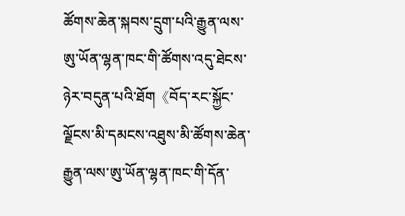ཚོགས་ཆེན་སྐབས་དྲུག་པའི་རྒྱུན་ལས་ཨུ་ཡོན་ལྷན་ཁང་གི་ཚོགས་འདུ་ཐེངས་ཉེར་བདུན་པའི་ཐོག《བོད་རང་སྐྱོང་ལྗོངས་མི་དམངས་འཐུས་མི་ཚོགས་ཆེན་རྒྱུན་ལས་ཨུ་ཡོན་ལྷན་ཁང་གི་དོན་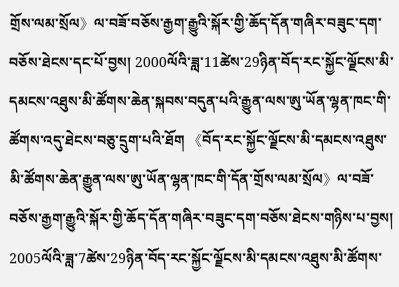གྲོས་ལམ་སྲོལ》ལ་བཟོ་བཅོས་རྒྱག་རྒྱུའི་སྐོར་གྱི་ཆོད་དོན་གཞིར་བཟུང་དག་བཅོས་ཐེངས་དང་པོ་བྱས། 2000ལོའི་ཟླ་11ཚེས་29ཉིན་བོད་རང་སྐྱོང་ལྗོངས་མི་དམངས་འཐུས་མི་ཚོགས་ཆེན་སྐབས་བདུན་པའི་རྒྱུན་ལས་ཨུ་ཡོན་ལྷན་ཁང་གི་ཚོགས་འདུ་ཐེངས་བཅུ་དྲུག་པའི་ཐོག 《བོད་རང་སྐྱོང་ལྗོངས་མི་དམངས་འཐུས་མི་ཚོགས་ཆེན་རྒྱུན་ལས་ཨུ་ཡོན་ལྷན་ཁང་གི་དོན་གྲོས་ལམ་སྲོལ》ལ་བཟོ་བཅོས་རྒྱག་རྒྱུའི་སྐོར་གྱི་ཆོད་དོན་གཞིར་བཟུང་དག་བཅོས་ཐེངས་གཉིས་པ་བྱས། 2005ལོའི་ཟླ་7ཚེས་29ཉིན་བོད་རང་སྐྱོང་ལྗོངས་མི་དམངས་འཐུས་མི་ཚོགས་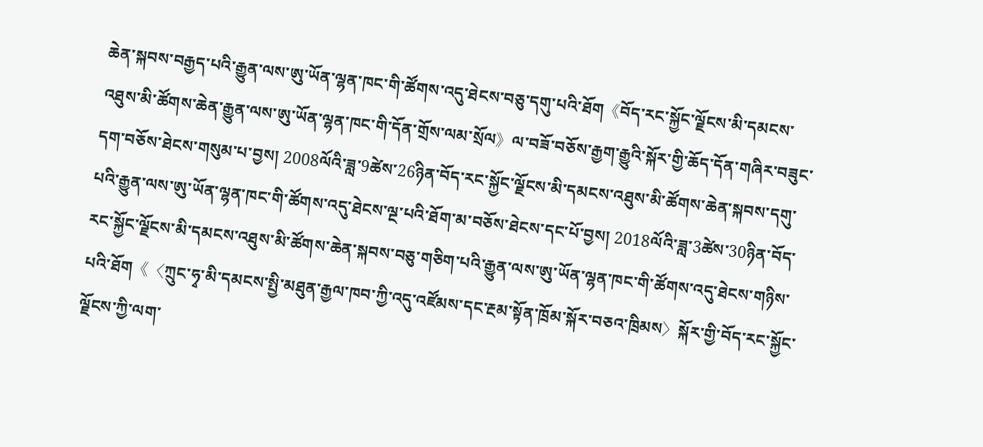ཆེན་སྐབས་བརྒྱད་པའི་རྒྱུན་ལས་ཨུ་ཡོན་ལྷན་ཁང་གི་ཚོགས་འདུ་ཐེངས་བཅུ་དགུ་པའི་ཐོག《བོད་རང་སྐྱོང་ལྗོངས་མི་དམངས་འཐུས་མི་ཚོགས་ཆེན་རྒྱུན་ལས་ཨུ་ཡོན་ལྷན་ཁང་གི་དོན་གྲོས་ལམ་སྲོལ》ལ་བཟོ་བཅོས་རྒྱག་རྒྱུའི་སྐོར་གྱི་ཆོད་དོན་གཞིར་བཟུང་དག་བཅོས་ཐེངས་གསུམ་པ་བྱས། 2008ལོའི་ཟླ་9ཚེས་26ཉིན་བོད་རང་སྐྱོང་ལྗོངས་མི་དམངས་འཐུས་མི་ཚོགས་ཆེན་སྐབས་དགུ་པའི་རྒྱུན་ལས་ཨུ་ཡོན་ལྷན་ཁང་གི་ཚོགས་འདུ་ཐེངས་ལྔ་པའི་ཐོག་མ་བཅོས་ཐེངས་དང་པོ་བྱས། 2018ལོའི་ཟླ་3ཚེས་30ཉིན་བོད་རང་སྐྱོང་ལྗོངས་མི་དམངས་འཐུས་མི་ཚོགས་ཆེན་སྐབས་བཅུ་གཅིག་པའི་རྒྱུན་ལས་ཨུ་ཡོན་ལྷན་ཁང་གི་ཚོགས་འདུ་ཐེངས་གཉིས་པའི་ཐོག《〈ཀྲུང་ཧྭ་མི་དམངས་སྤྱི་མཐུན་རྒྱལ་ཁབ་ཀྱི་འདུ་འཛོམས་དང་རྔམ་སྟོན་ཁྲོམ་སྐོར་བཅའ་ཁྲིམས〉སྐོར་གྱི་བོད་རང་སྐྱོང་ལྗོངས་ཀྱི་ལག་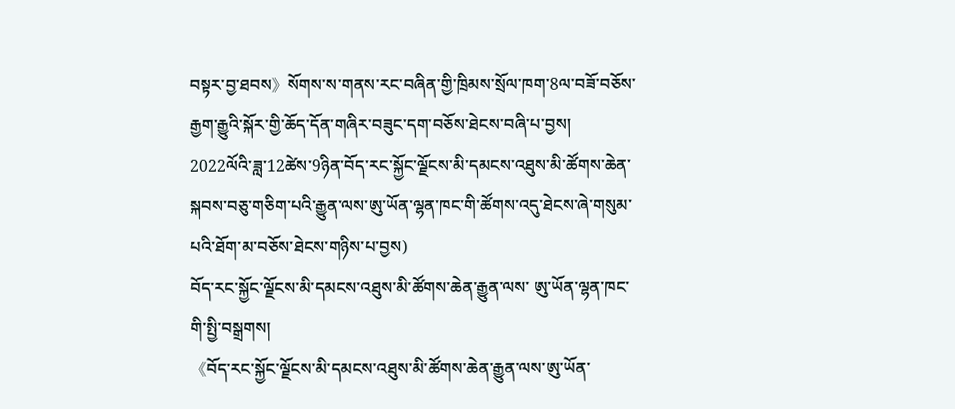བསྟར་བྱ་ཐབས》སོགས་ས་གནས་རང་བཞིན་གྱི་ཁྲིམས་སྲོལ་ཁག་8ལ་བཟོ་བཅོས་རྒྱག་རྒྱུའི་སྐོར་གྱི་ཆོད་དོན་གཞིར་བཟུང་དག་བཅོས་ཐེངས་བཞི་པ་བྱས། 2022ལོའི་ཟླ་12ཚེས་9ཉིན་བོད་རང་སྐྱོང་ལྗོངས་མི་དམངས་འཐུས་མི་ཚོགས་ཆེན་སྐབས་བཅུ་གཅིག་པའི་རྒྱུན་ལས་ཨུ་ཡོན་ལྷན་ཁང་གི་ཚོགས་འདུ་ཐེངས་ཞེ་གསུམ་པའི་ཐོག་མ་བཅོས་ཐེངས་གཉིས་པ་བྱས)
བོད་རང་སྐྱོང་ལྗོངས་མི་དམངས་འཐུས་མི་ཚོགས་ཆེན་རྒྱུན་ལས་ ཨུ་ཡོན་ལྷན་ཁང་གི་སྤྱི་བསྒྲགས།
《བོད་རང་སྐྱོང་ལྗོངས་མི་དམངས་འཐུས་མི་ཚོགས་ཆེན་རྒྱུན་ལས་ཨུ་ཡོན་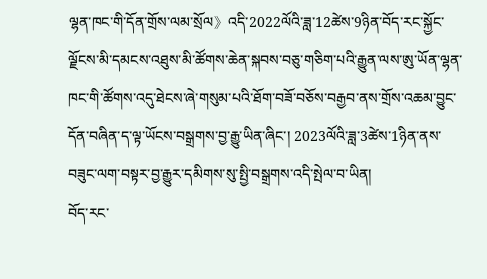ལྷན་ཁང་གི་དོན་གྲོས་ལམ་སྲོལ》འདི་2022ལོའི་ཟླ་12ཚེས་9ཉིན་བོད་རང་སྐྱོང་ལྗོངས་མི་དམངས་འཐུས་མི་ཚོགས་ཆེན་སྐབས་བཅུ་གཅིག་པའི་རྒྱུན་ལས་ཨུ་ཡོན་ལྷན་ཁང་གི་ཚོགས་འདུ་ཐེངས་ཞེ་གསུམ་པའི་ཐོག་བཟོ་བཅོས་བརྒྱབ་ནས་གྲོས་འཆམ་བྱུང་དོན་བཞིན་ད་ལྟ་ཡོངས་བསྒྲགས་བྱ་རྒྱུ་ཡིན་ཞིང་། 2023ལོའི་ཟླ་3ཚེས་1ཉིན་ནས་བཟུང་ལག་བསྟར་བྱ་རྒྱུར་དམིགས་སུ་སྤྱི་བསྒྲགས་འདི་སྤེལ་བ་ཡིན།
བོད་རང་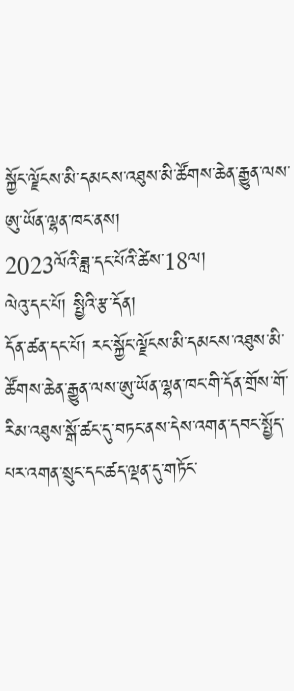སྐྱོང་ལྗོངས་མི་དམངས་འཐུས་མི་ཚོགས་ཆེན་རྒྱུན་ལས་ཨུ་ཡོན་ལྷན་ཁང་ནས།
2023ལོའི་ཟླ་དང་པོའི་ཚེས་18ལ།
ལེའུ་དང་པོ། སྤྱིའི་རྩ་དོན།
དོན་ཚན་དང་པོ། རང་སྐྱོང་ལྗོངས་མི་དམངས་འཐུས་མི་ཚོགས་ཆེན་རྒྱུན་ལས་ཨུ་ཡོན་ལྷན་ཁང་གི་དོན་གྲོས་གོ་རིམ་འཐུས་སྒོ་ཚང་དུ་བཏང་ནས་དེས་འགན་དབང་སྤྱོད་པར་འགན་སྲུང་དང་ཚད་ལྡན་དུ་གཏོང་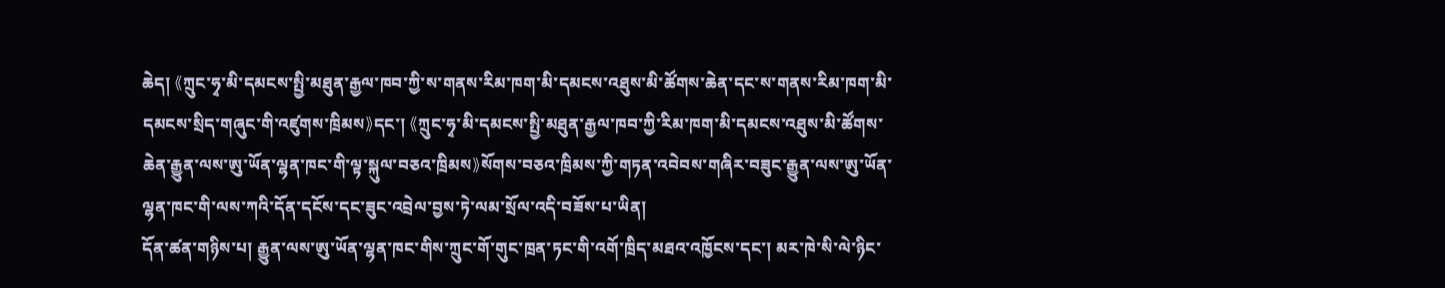ཆེད། 《ཀྲུང་ཧྭ་མི་དམངས་སྤྱི་མཐུན་རྒྱལ་ཁབ་ཀྱི་ས་གནས་རིམ་ཁག་མི་དམངས་འཐུས་མི་ཚོགས་ཆེན་དང་ས་གནས་རིམ་ཁག་མི་དམངས་སྲིད་གཞུང་གི་འཛུགས་ཁྲིམས》དང་། 《ཀྲུང་ཧྭ་མི་དམངས་སྤྱི་མཐུན་རྒྱལ་ཁབ་ཀྱི་རིམ་ཁག་མི་དམངས་འཐུས་མི་ཚོགས་ཆེན་རྒྱུན་ལས་ཨུ་ཡོན་ལྷན་ཁང་གི་ལྟ་སྐུལ་བཅའ་ཁྲིམས》སོགས་བཅའ་ཁྲིམས་ཀྱི་གཏན་འབེབས་གཞིར་བཟུང་རྒྱུན་ལས་ཨུ་ཡོན་ལྷན་ཁང་གི་ལས་ཀའི་དོན་དངོས་དང་ཟུང་འབྲེལ་བྱས་ཏེ་ལམ་སྲོལ་འདི་བཟོས་པ་ཡིན།
དོན་ཚན་གཉིས་པ། རྒྱུན་ལས་ཨུ་ཡོན་ལྷན་ཁང་གིས་ཀྲུང་གོ་གུང་ཁྲན་ཏང་གི་འགོ་ཁྲིད་མཐའ་འཁྱོངས་དང་། མར་ཁེ་སི་ལེ་ཉིང་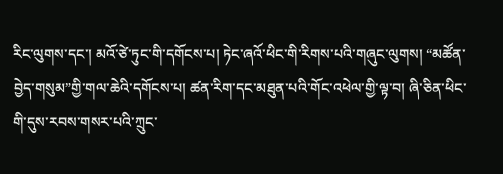རིང་ལུགས་དང་། མའོ་ཙེ་ཏུང་གི་དགོངས་པ། ཏེང་ཞའོ་ཕིང་གི་རིགས་པའི་གཞུང་ལུགས། “མཚོན་བྱེད་གསུམ”གྱི་གལ་ཆེའི་དགོངས་པ། ཚན་རིག་དང་མཐུན་པའི་གོང་འཕེལ་གྱི་ལྟ་བ། ཞི་ཅིན་ཕིང་གི་དུས་རབས་གསར་པའི་ཀྲུང་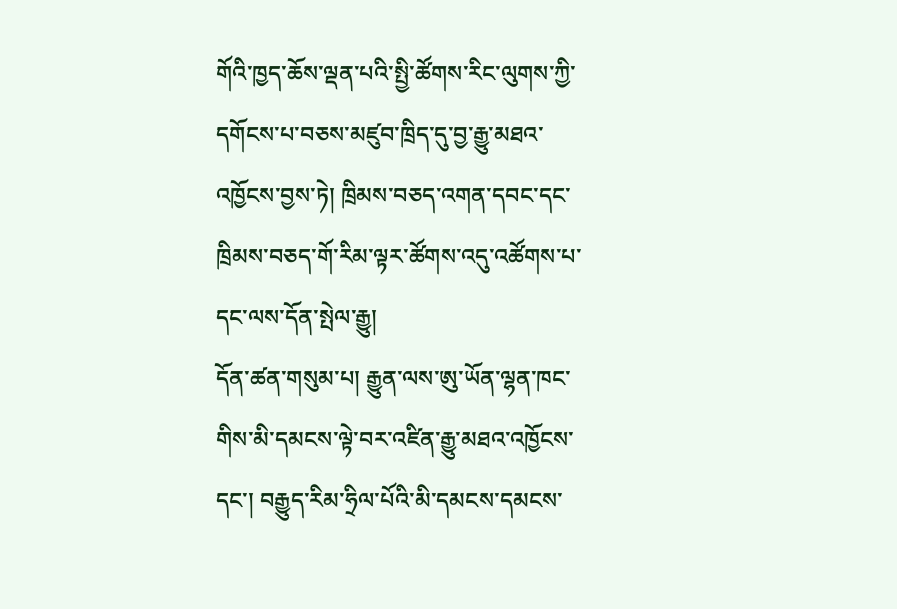གོའི་ཁྱད་ཆོས་ལྡན་པའི་སྤྱི་ཚོགས་རིང་ལུགས་ཀྱི་དགོངས་པ་བཅས་མཛུབ་ཁྲིད་དུ་བྱ་རྒྱུ་མཐའ་འཁྱོངས་བྱས་ཏེ། ཁྲིམས་བཅད་འགན་དབང་དང་ཁྲིམས་བཅད་གོ་རིམ་ལྟར་ཚོགས་འདུ་འཚོགས་པ་དང་ལས་དོན་སྤེལ་རྒྱུ།
དོན་ཚན་གསུམ་པ། རྒྱུན་ལས་ཨུ་ཡོན་ལྷན་ཁང་གིས་མི་དམངས་ལྟེ་བར་འཛིན་རྒྱུ་མཐའ་འཁྱོངས་དང་། བརྒྱུད་རིམ་ཧྲིལ་པོའི་མི་དམངས་དམངས་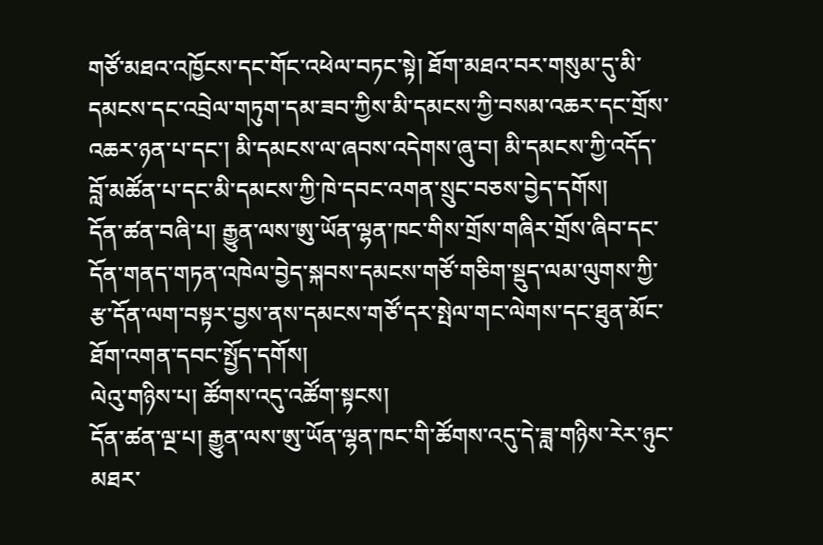གཙོ་མཐའ་འཁྱོངས་དང་གོང་འཕེལ་བཏང་སྟེ། ཐོག་མཐའ་བར་གསུམ་དུ་མི་དམངས་དང་འབྲེལ་གཏུག་དམ་ཟབ་ཀྱིས་མི་དམངས་ཀྱི་བསམ་འཆར་དང་གྲོས་འཆར་ཉན་པ་དང་། མི་དམངས་ལ་ཞབས་འདེགས་ཞུ་བ། མི་དམངས་ཀྱི་འདོད་བློ་མཚོན་པ་དང་མི་དམངས་ཀྱི་ཁེ་དབང་འགན་སྲུང་བཅས་བྱེད་དགོས།
དོན་ཚན་བཞི་པ། རྒྱུན་ལས་ཨུ་ཡོན་ལྷན་ཁང་གིས་གྲོས་གཞིར་གྲོས་ཞིབ་དང་དོན་གནད་གཏན་འཁེལ་བྱེད་སྐབས་དམངས་གཙོ་གཅིག་སྡུད་ལམ་ལུགས་ཀྱི་རྩ་དོན་ལག་བསྟར་བྱས་ནས་དམངས་གཙོ་དར་སྤེལ་གང་ལེགས་དང་ཐུན་མོང་ཐོག་འགན་དབང་སྤྱོད་དགོས།
ལེའུ་གཉིས་པ། ཚོགས་འདུ་འཚོག་སྟངས།
དོན་ཚན་ལྔ་པ། རྒྱུན་ལས་ཨུ་ཡོན་ལྷན་ཁང་གི་ཚོགས་འདུ་དེ་ཟླ་གཉིས་རེར་ཉུང་མཐར་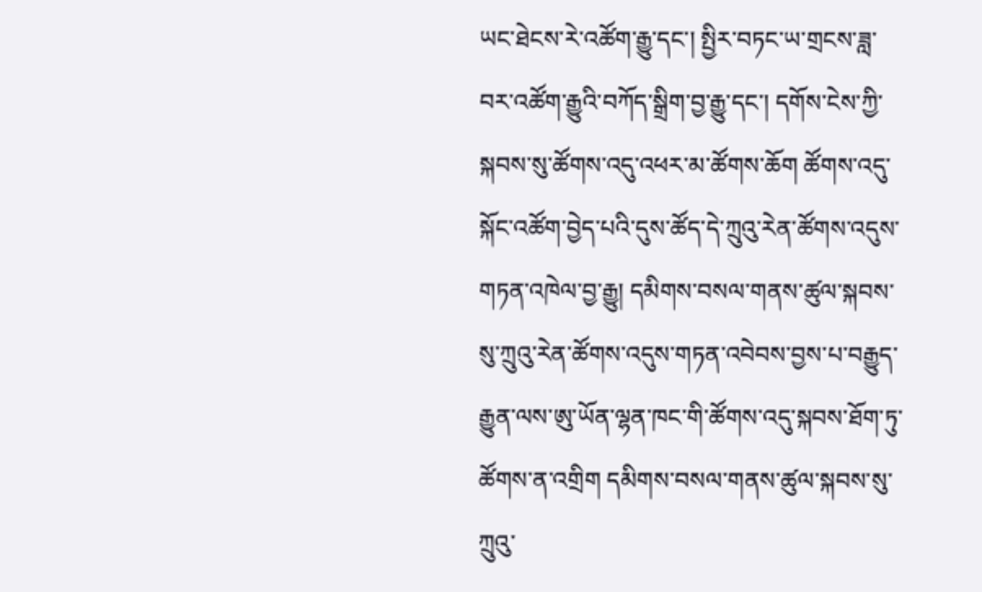ཡང་ཐེངས་རེ་འཚོག་རྒྱུ་དང་། སྤྱིར་བཏང་ཡ་གྲངས་ཟླ་བར་འཚོག་རྒྱུའི་བཀོད་སྒྲིག་བྱ་རྒྱུ་དང་། དགོས་ངེས་ཀྱི་སྐབས་སུ་ཚོགས་འདུ་འཕར་མ་ཚོགས་ཆོག ཚོགས་འདུ་སྐོང་འཚོག་བྱེད་པའི་དུས་ཚོད་དེ་ཀྲུའུ་རེན་ཚོགས་འདུས་གཏན་འཁེལ་བྱ་རྒྱུ། དམིགས་བསལ་གནས་ཚུལ་སྐབས་སུ་ཀྲུའུ་རེན་ཚོགས་འདུས་གཏན་འབེབས་བྱས་པ་བརྒྱུད་རྒྱུན་ལས་ཨུ་ཡོན་ལྷན་ཁང་གི་ཚོགས་འདུ་སྐབས་ཐོག་ཏུ་ཚོགས་ན་འགྲིག དམིགས་བསལ་གནས་ཚུལ་སྐབས་སུ་ཀྲུའུ་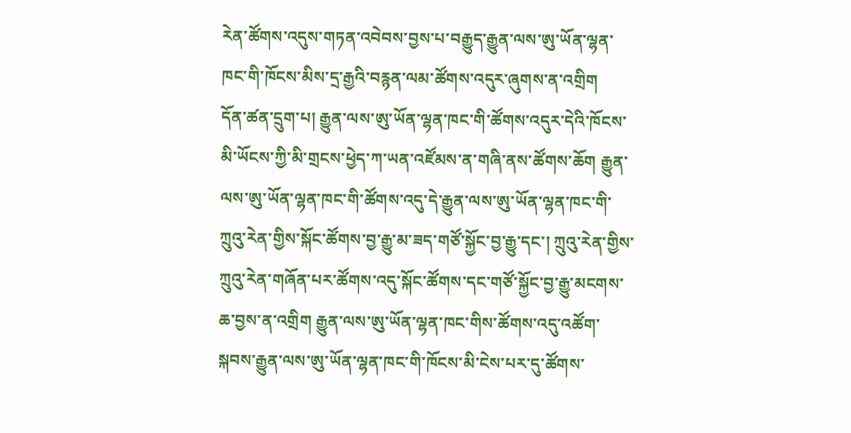རེན་ཚོགས་འདུས་གཏན་འབེབས་བྱས་པ་བརྒྱུད་རྒྱུན་ལས་ཨུ་ཡོན་ལྷན་ཁང་གི་ཁོངས་མིས་དྲ་རྒྱའི་བརྙན་ལམ་ཚོགས་འདུར་ཞུགས་ན་འགྲིག
དོན་ཚན་དྲུག་པ། རྒྱུན་ལས་ཨུ་ཡོན་ལྷན་ཁང་གི་ཚོགས་འདུར་དེའི་ཁོངས་མི་ཡོངས་ཀྱི་མི་གྲངས་ཕྱེད་ཀ་ཡན་འཛོམས་ན་གཞི་ནས་ཚོགས་ཆོག རྒྱུན་ལས་ཨུ་ཡོན་ལྷན་ཁང་གི་ཚོགས་འདུ་དེ་རྒྱུན་ལས་ཨུ་ཡོན་ལྷན་ཁང་གི་ཀྲུའུ་རེན་གྱིས་སྐོང་ཚོགས་བྱ་རྒྱུ་མ་ཟད་གཙོ་སྐྱོང་བྱ་རྒྱུ་དང་། ཀྲུའུ་རེན་གྱིས་ཀྲུའུ་རེན་གཞོན་པར་ཚོགས་འདུ་སྐོང་ཚོགས་དང་གཙོ་སྐྱོང་བྱ་རྒྱུ་མངགས་ཆ་བྱས་ན་འགྲིག རྒྱུན་ལས་ཨུ་ཡོན་ལྷན་ཁང་གིས་ཚོགས་འདུ་འཚོག་སྐབས་རྒྱུན་ལས་ཨུ་ཡོན་ལྷན་ཁང་གི་ཁོངས་མི་ངེས་པར་དུ་ཚོགས་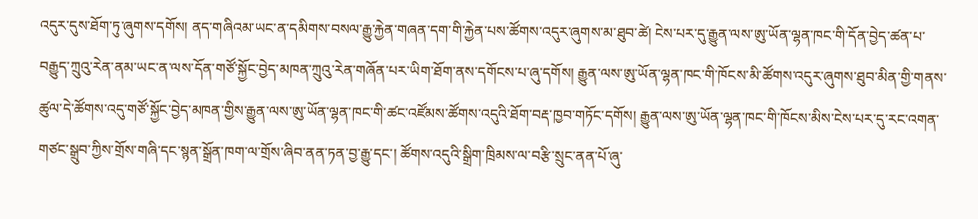འདུར་དུས་ཐོག་ཏུ་ཞུགས་དགོས། ནད་གཞིའམ་ཡང་ན་དམིགས་བསལ་རྒྱུ་རྐྱེན་གཞན་དག་གི་རྐྱེན་པས་ཚོགས་འདུར་ཞུགས་མ་ཐུབ་ཚེ། ངེས་པར་དུ་རྒྱུན་ལས་ཨུ་ཡོན་ལྷན་ཁང་གི་དོན་བྱེད་ཚན་པ་བརྒྱུད་ཀྲུའུ་རེན་ནམ་ཡང་ན་ལས་དོན་གཙོ་སྐྱོང་བྱེད་མཁན་ཀྲུའུ་རེན་གཞོན་པར་ཡིག་ཐོག་ནས་དགོངས་པ་ཞུ་དགོས། རྒྱུན་ལས་ཨུ་ཡོན་ལྷན་ཁང་གི་ཁོངས་མི་ཚོགས་འདུར་ཞུགས་ཐུབ་མིན་གྱི་གནས་ཚུལ་དེ་ཚོགས་འདུ་གཙོ་སྐྱོང་བྱེད་མཁན་གྱིས་རྒྱུན་ལས་ཨུ་ཡོན་ལྷན་ཁང་གི་ཚང་འཛོམས་ཚོགས་འདུའི་ཐོག་བརྡ་ཁྱབ་གཏོང་དགོས། རྒྱུན་ལས་ཨུ་ཡོན་ལྷན་ཁང་གི་ཁོངས་མིས་ངེས་པར་དུ་རང་འགན་གཙང་སྒྲུབ་ཀྱིས་གྲོས་གཞི་དང་སྙན་སྒྲོན་ཁག་ལ་གྲོས་ཞིབ་ནན་ཏན་བྱ་རྒྱུ་དང་། ཚོགས་འདུའི་སྒྲིག་ཁྲིམས་ལ་བརྩི་སྲུང་ནན་པོ་ཞུ་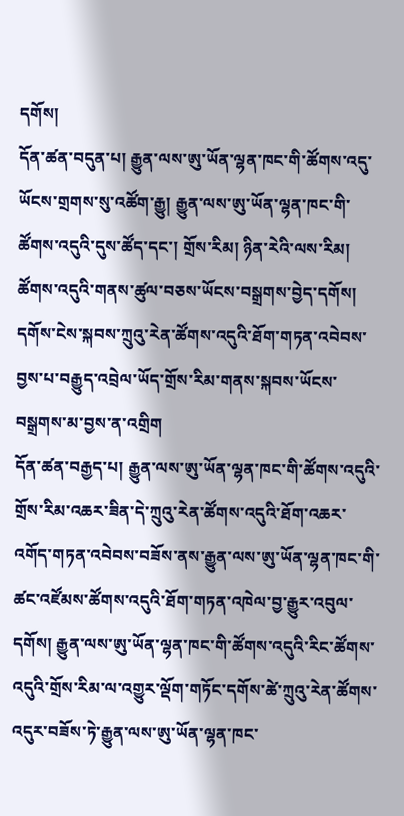དགོས།
དོན་ཚན་བདུན་པ། རྒྱུན་ལས་ཨུ་ཡོན་ལྷན་ཁང་གི་ཚོགས་འདུ་ཡོངས་གྲགས་སུ་འཚོག་རྒྱུ། རྒྱུན་ལས་ཨུ་ཡོན་ལྷན་ཁང་གི་ཚོགས་འདུའི་དུས་ཚོད་དང་། གྲོས་རིམ། ཉིན་རེའི་ལས་རིམ། ཚོགས་འདུའི་གནས་ཚུལ་བཅས་ཡོངས་བསྒྲགས་བྱེད་དགོས། དགོས་ངེས་སྐབས་ཀྲུའུ་རེན་ཚོགས་འདུའི་ཐོག་གཏན་འབེབས་བྱས་པ་བརྒྱུད་འབྲེལ་ཡོད་གྲོས་རིམ་གནས་སྐབས་ཡོངས་བསྒྲགས་མ་བྱས་ན་འགྲིག
དོན་ཚན་བརྒྱད་པ། རྒྱུན་ལས་ཨུ་ཡོན་ལྷན་ཁང་གི་ཚོགས་འདུའི་གྲོས་རིམ་འཆར་ཟིན་དེ་ཀྲུའུ་རེན་ཚོགས་འདུའི་ཐོག་འཆར་འགོད་གཏན་འབེབས་བཟོས་ནས་རྒྱུན་ལས་ཨུ་ཡོན་ལྷན་ཁང་གི་ཚང་འཛོམས་ཚོགས་འདུའི་ཐོག་གཏན་འཁེལ་བྱ་རྒྱུར་འབུལ་དགོས། རྒྱུན་ལས་ཨུ་ཡོན་ལྷན་ཁང་གི་ཚོགས་འདུའི་རིང་ཚོགས་འདུའི་གྲོས་རིམ་ལ་འགྱུར་ལྡོག་གཏོང་དགོས་ཚེ་ཀྲུའུ་རེན་ཚོགས་འདུར་བཟོས་ཏེ་རྒྱུན་ལས་ཨུ་ཡོན་ལྷན་ཁང་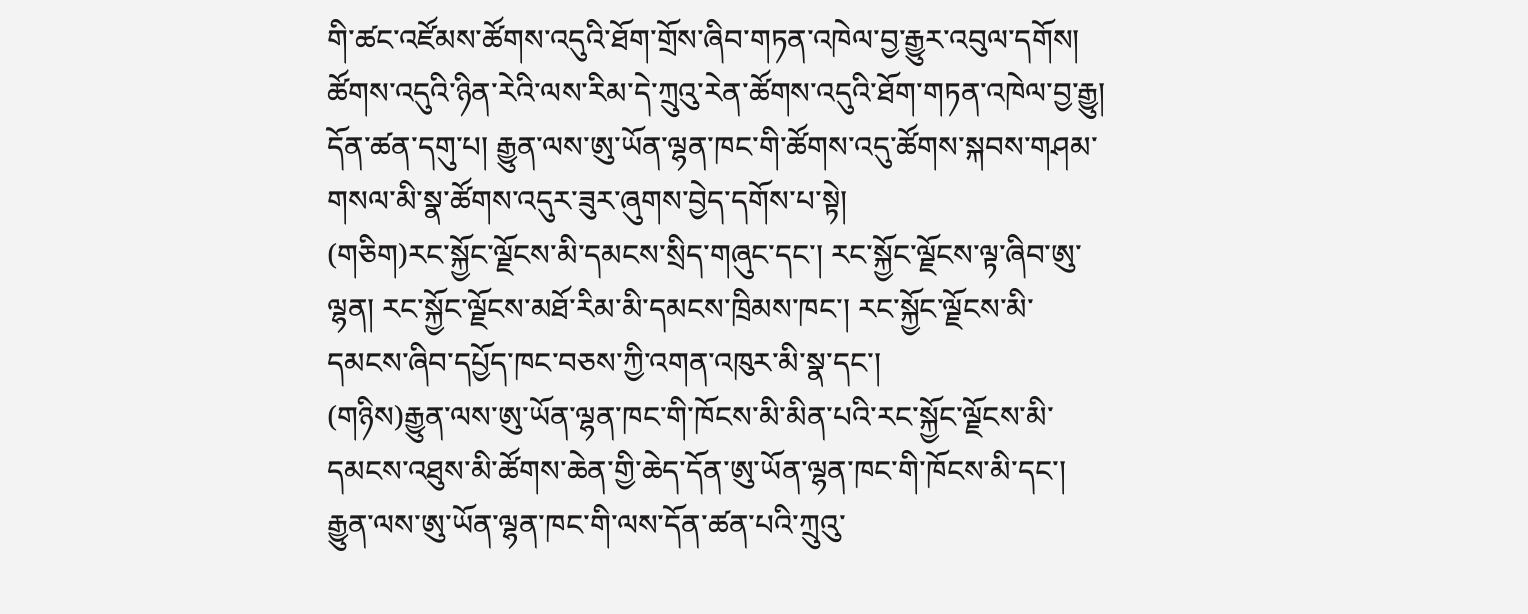གི་ཚང་འཛོམས་ཚོགས་འདུའི་ཐོག་གྲོས་ཞིབ་གཏན་འཁེལ་བྱ་རྒྱུར་འབུལ་དགོས། ཚོགས་འདུའི་ཉིན་རེའི་ལས་རིམ་དེ་ཀྲུའུ་རེན་ཚོགས་འདུའི་ཐོག་གཏན་འཁེལ་བྱ་རྒྱུ།
དོན་ཚན་དགུ་པ། རྒྱུན་ལས་ཨུ་ཡོན་ལྷན་ཁང་གི་ཚོགས་འདུ་ཚོགས་སྐབས་གཤམ་གསལ་མི་སྣ་ཚོགས་འདུར་ཟུར་ཞུགས་བྱེད་དགོས་པ་སྟེ།
(གཅིག)རང་སྐྱོང་ལྗོངས་མི་དམངས་སྲིད་གཞུང་དང་། རང་སྐྱོང་ལྗོངས་ལྟ་ཞིབ་ཨུ་ལྷན། རང་སྐྱོང་ལྗོངས་མཐོ་རིམ་མི་དམངས་ཁྲིམས་ཁང་། རང་སྐྱོང་ལྗོངས་མི་དམངས་ཞིབ་དཔྱོད་ཁང་བཅས་ཀྱི་འགན་འཁུར་མི་སྣ་དང་།
(གཉིས)རྒྱུན་ལས་ཨུ་ཡོན་ལྷན་ཁང་གི་ཁོངས་མི་མིན་པའི་རང་སྐྱོང་ལྗོངས་མི་དམངས་འཐུས་མི་ཚོགས་ཆེན་གྱི་ཆེད་དོན་ཨུ་ཡོན་ལྷན་ཁང་གི་ཁོངས་མི་དང་། རྒྱུན་ལས་ཨུ་ཡོན་ལྷན་ཁང་གི་ལས་དོན་ཚན་པའི་ཀྲུའུ་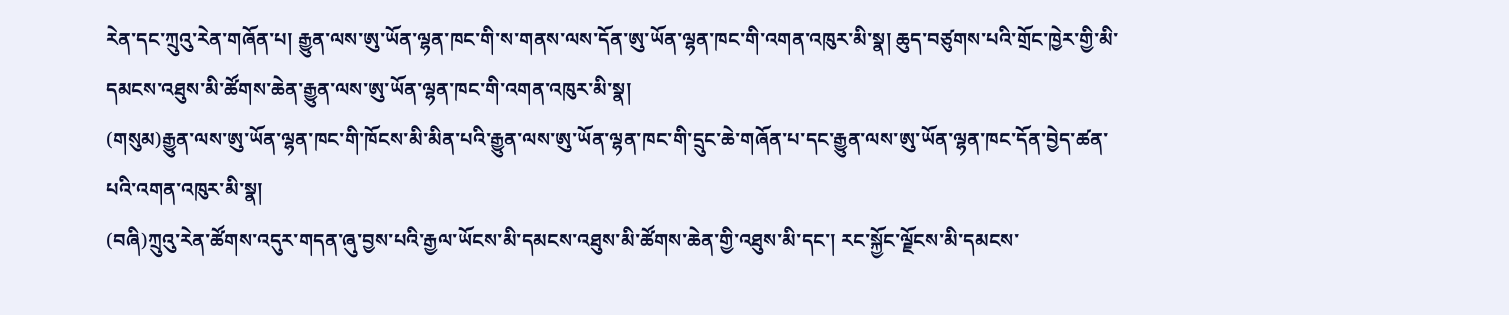རེན་དང་ཀྲུའུ་རེན་གཞོན་པ། རྒྱུན་ལས་ཨུ་ཡོན་ལྷན་ཁང་གི་ས་གནས་ལས་དོན་ཨུ་ཡོན་ལྷན་ཁང་གི་འགན་འཁུར་མི་སྣ། ཆུད་བཙུགས་པའི་གྲོང་ཁྱེར་གྱི་མི་དམངས་འཐུས་མི་ཚོགས་ཆེན་རྒྱུན་ལས་ཨུ་ཡོན་ལྷན་ཁང་གི་འགན་འཁུར་མི་སྣ།
(གསུམ)རྒྱུན་ལས་ཨུ་ཡོན་ལྷན་ཁང་གི་ཁོངས་མི་མིན་པའི་རྒྱུན་ལས་ཨུ་ཡོན་ལྷན་ཁང་གི་དྲུང་ཆེ་གཞོན་པ་དང་རྒྱུན་ལས་ཨུ་ཡོན་ལྷན་ཁང་དོན་བྱེད་ཚན་པའི་འགན་འཁུར་མི་སྣ།
(བཞི)ཀྲུའུ་རེན་ཚོགས་འདུར་གདན་ཞུ་བྱས་པའི་རྒྱལ་ཡོངས་མི་དམངས་འཐུས་མི་ཚོགས་ཆེན་གྱི་འཐུས་མི་དང་། རང་སྐྱོང་ལྗོངས་མི་དམངས་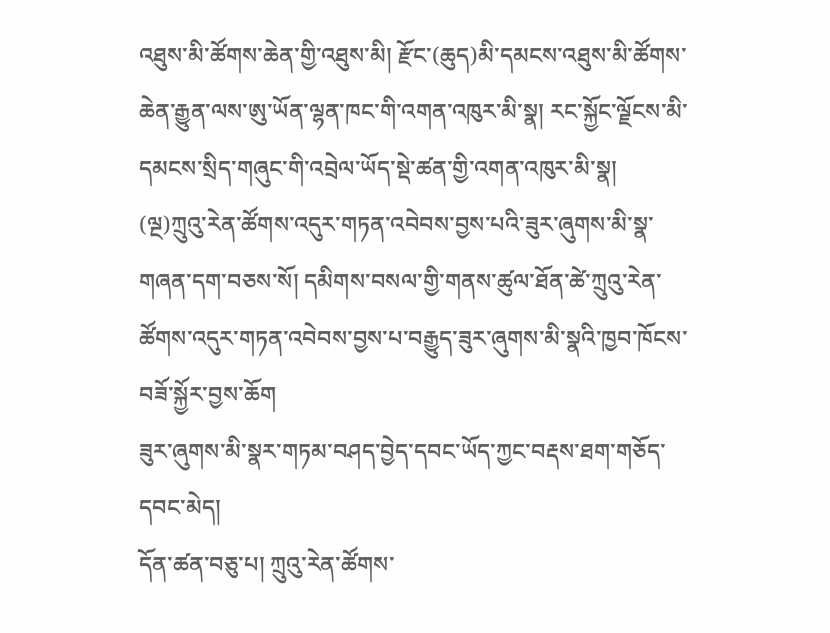འཐུས་མི་ཚོགས་ཆེན་གྱི་འཐུས་མི། རྫོང་(ཆུད)མི་དམངས་འཐུས་མི་ཚོགས་ཆེན་རྒྱུན་ལས་ཨུ་ཡོན་ལྷན་ཁང་གི་འགན་འཁུར་མི་སྣ། རང་སྐྱོང་ལྗོངས་མི་དམངས་སྲིད་གཞུང་གི་འབྲེལ་ཡོད་སྡེ་ཚན་གྱི་འགན་འཁུར་མི་སྣ།
(ལྔ)ཀྲུའུ་རེན་ཚོགས་འདུར་གཏན་འབེབས་བྱས་པའི་ཟུར་ཞུགས་མི་སྣ་གཞན་དག་བཅས་སོ། དམིགས་བསལ་གྱི་གནས་ཚུལ་ཐོན་ཚེ་ཀྲུའུ་རེན་ཚོགས་འདུར་གཏན་འབེབས་བྱས་པ་བརྒྱུད་ཟུར་ཞུགས་མི་སྣའི་ཁྱབ་ཁོངས་བཟོ་སྐྱོར་བྱས་ཆོག
ཟུར་ཞུགས་མི་སྣར་གཏམ་བཤད་བྱེད་དབང་ཡོད་ཀྱང་བརྡས་ཐག་གཅོད་དབང་མེད།
དོན་ཚན་བཅུ་པ། ཀྲུའུ་རེན་ཚོགས་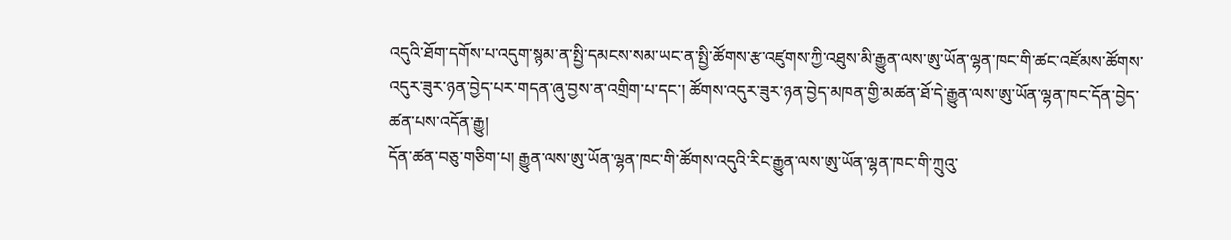འདུའི་ཐོག་དགོས་པ་འདུག་སྙམ་ན་སྤྱི་དམངས་སམ་ཡང་ན་སྤྱི་ཚོགས་རྩ་འཛུགས་ཀྱི་འཐུས་མི་རྒྱུན་ལས་ཨུ་ཡོན་ལྷན་ཁང་གི་ཚང་འཛོམས་ཚོགས་འདུར་ཟུར་ཉན་བྱེད་པར་གདན་ཞུ་བྱས་ན་འགྲིག་པ་དང་། ཚོགས་འདུར་ཟུར་ཉན་བྱེད་མཁན་གྱི་མཚན་ཐོ་དེ་རྒྱུན་ལས་ཨུ་ཡོན་ལྷན་ཁང་དོན་བྱེད་ཚན་པས་འདོན་རྒྱུ།
དོན་ཚན་བཅུ་གཅིག་པ། རྒྱུན་ལས་ཨུ་ཡོན་ལྷན་ཁང་གི་ཚོགས་འདུའི་རིང་རྒྱུན་ལས་ཨུ་ཡོན་ལྷན་ཁང་གི་ཀྲུའུ་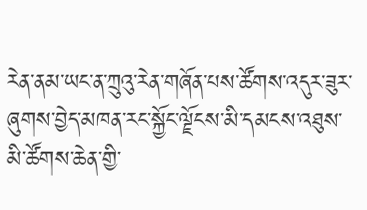རེན་ནམ་ཡང་ན་ཀྲུའུ་རེན་གཞོན་པས་ཚོགས་འདུར་ཟུར་ཞུགས་བྱེད་མཁན་རང་སྐྱོང་ལྗོངས་མི་དམངས་འཐུས་མི་ཚོགས་ཆེན་གྱི་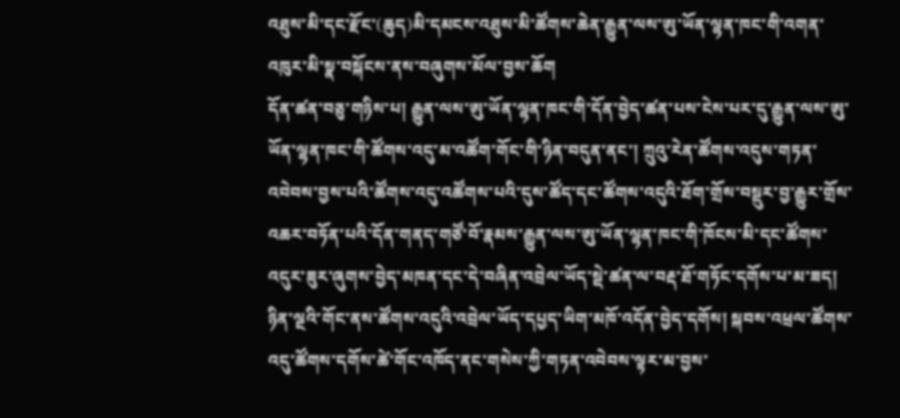འཐུས་མི་དང་རྫོང་(ཆུད)མི་དམངས་འཐུས་མི་ཚོགས་ཆེན་རྒྱུན་ལས་ཨུ་ཡོན་ལྷན་ཁང་གི་འགན་འཁུར་མི་སྣ་བསྐོངས་ནས་བཞུགས་མོལ་བྱས་ཆོག
དོན་ཚན་བཅུ་གཉིས་པ། རྒྱུན་ལས་ཨུ་ཡོན་ལྷན་ཁང་གི་དོན་བྱེད་ཚན་པས་ངེས་པར་དུ་རྒྱུན་ལས་ཨུ་ཡོན་ལྷན་ཁང་གི་ཚོགས་འདུ་མ་འཚོག་གོང་གི་ཉིན་བདུན་ནང་། ཀྲུའུ་རེན་ཚོགས་འདུས་གཏན་འབེབས་བྱས་པའི་ཚོགས་འདུ་འཚོགས་པའི་དུས་ཚོད་དང་ཚོགས་འདུའི་ཐོག་གྲོས་བསྡུར་བྱ་རྒྱུར་གྲོས་འཆར་བཏོན་པའི་དོན་གནད་གཙོ་བོ་རྣམས་རྒྱུན་ལས་ཨུ་ཡོན་ལྷན་ཁང་གི་ཁོངས་མི་དང་ཚོགས་འདུར་ཟུར་ཞུགས་བྱེད་མཁན་དང་དེ་བཞིན་འབྲེལ་ཡོད་སྡེ་ཚན་ལ་བརྡ་ཐོ་གཏོང་དགོས་པ་མ་ཟད། ཉིན་ལྔའི་གོང་ནས་ཚོགས་འདུའི་འབྲེལ་ཡོད་དཔྱད་ཡིག་མཁོ་འདོན་བྱེད་དགོས། སྐབས་འཕྲལ་ཚོགས་འདུ་ཚོགས་དགོས་ཚེ་གོང་འཁོད་ནང་གསེས་ཀྱི་གཏན་འབེབས་ལྟར་མ་བྱས་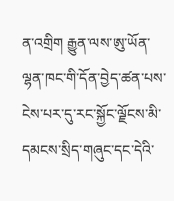ན་འགྲིག རྒྱུན་ལས་ཨུ་ཡོན་ལྷན་ཁང་གི་དོན་བྱེད་ཚན་པས་ངེས་པར་དུ་རང་སྐྱོང་ལྗོངས་མི་དམངས་སྲིད་གཞུང་དང་དེའི་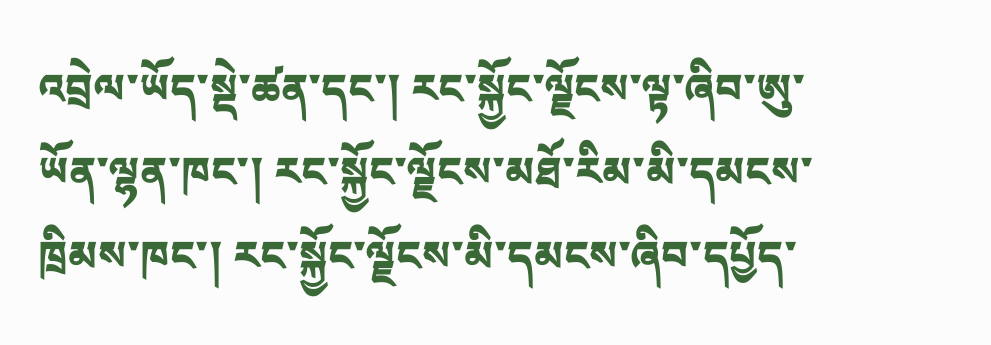འབྲེལ་ཡོད་སྡེ་ཚན་དང་། རང་སྐྱོང་ལྗོངས་ལྟ་ཞིབ་ཨུ་ཡོན་ལྷན་ཁང་། རང་སྐྱོང་ལྗོངས་མཐོ་རིམ་མི་དམངས་ཁྲིམས་ཁང་། རང་སྐྱོང་ལྗོངས་མི་དམངས་ཞིབ་དཔྱོད་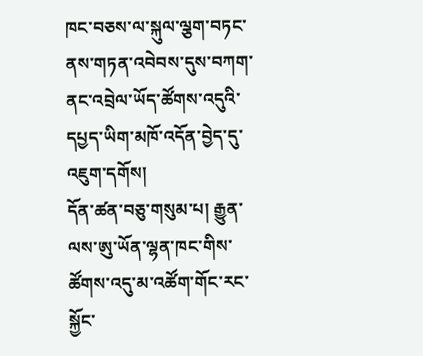ཁང་བཅས་ལ་སྐུལ་ལྕག་བཏང་ནས་གཏན་འབེབས་དུས་བཀག་ནང་འབྲེལ་ཡོད་ཚོགས་འདུའི་དཔྱད་ཡིག་མཁོ་འདོན་བྱེད་དུ་འཇུག་དགོས།
དོན་ཚན་བཅུ་གསུམ་པ། རྒྱུན་ལས་ཨུ་ཡོན་ལྷན་ཁང་གིས་ཚོགས་འདུ་མ་འཚོག་གོང་རང་སྐྱོང་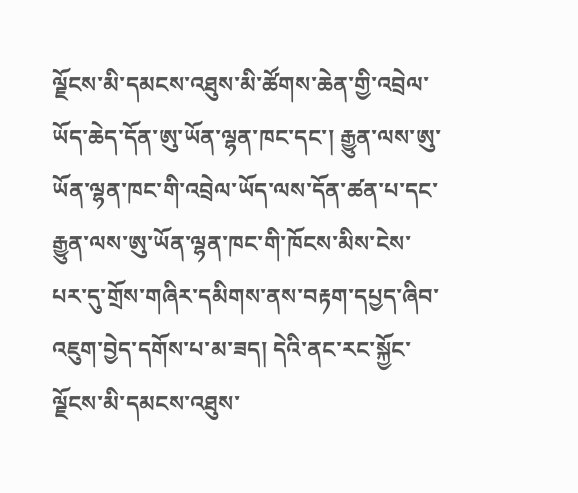ལྗོངས་མི་དམངས་འཐུས་མི་ཚོགས་ཆེན་གྱི་འབྲེལ་ཡོད་ཆེད་དོན་ཨུ་ཡོན་ལྷན་ཁང་དང་། རྒྱུན་ལས་ཨུ་ཡོན་ལྷན་ཁང་གི་འབྲེལ་ཡོད་ལས་དོན་ཚན་པ་དང་རྒྱུན་ལས་ཨུ་ཡོན་ལྷན་ཁང་གི་ཁོངས་མིས་ངེས་པར་དུ་གྲོས་གཞིར་དམིགས་ནས་བརྟག་དཔྱད་ཞིབ་འཇུག་བྱེད་དགོས་པ་མ་ཟད། དེའི་ནང་རང་སྐྱོང་ལྗོངས་མི་དམངས་འཐུས་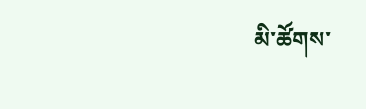མི་ཚོགས་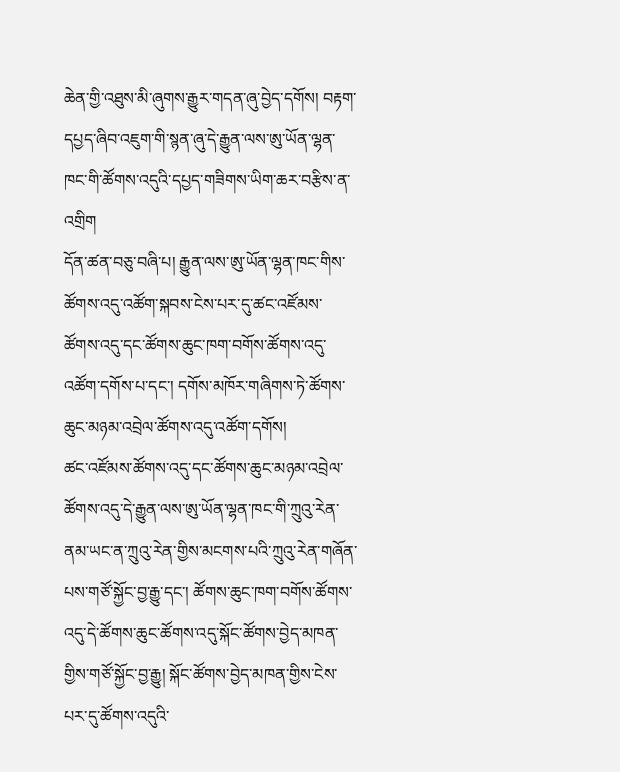ཆེན་གྱི་འཐུས་མི་ཞུགས་རྒྱུར་གདན་ཞུ་བྱེད་དགོས། བརྟག་དཔྱད་ཞིབ་འཇུག་གི་སྙན་ཞུ་དེ་རྒྱུན་ལས་ཨུ་ཡོན་ལྷན་ཁང་གི་ཚོགས་འདུའི་དཔྱད་གཟིགས་ཡིག་ཆར་བརྩིས་ན་འགྲིག
དོན་ཚན་བཅུ་བཞི་པ། རྒྱུན་ལས་ཨུ་ཡོན་ལྷན་ཁང་གིས་ཚོགས་འདུ་འཚོག་སྐབས་ངེས་པར་དུ་ཚང་འཛོམས་ཚོགས་འདུ་དང་ཚོགས་ཆུང་ཁག་བགོས་ཚོགས་འདུ་འཚོག་དགོས་པ་དང་། དགོས་མཁོར་གཞིགས་ཏེ་ཚོགས་ཆུང་མཉམ་འབྲེལ་ཚོགས་འདུ་འཚོག་དགོས།
ཚང་འཛོམས་ཚོགས་འདུ་དང་ཚོགས་ཆུང་མཉམ་འབྲེལ་ཚོགས་འདུ་དེ་རྒྱུན་ལས་ཨུ་ཡོན་ལྷན་ཁང་གི་ཀྲུའུ་རེན་ནམ་ཡང་ན་ཀྲུའུ་རེན་གྱིས་མངགས་པའི་ཀྲུའུ་རེན་གཞོན་པས་གཙོ་སྐྱོང་བྱ་རྒྱུ་དང་། ཚོགས་ཆུང་ཁག་བགོས་ཚོགས་འདུ་དེ་ཚོགས་ཆུང་ཚོགས་འདུ་སྐོང་ཚོགས་བྱེད་མཁན་གྱིས་གཙོ་སྐྱོང་བྱ་རྒྱུ། སྐོང་ཚོགས་བྱེད་མཁན་གྱིས་ངེས་པར་དུ་ཚོགས་འདུའི་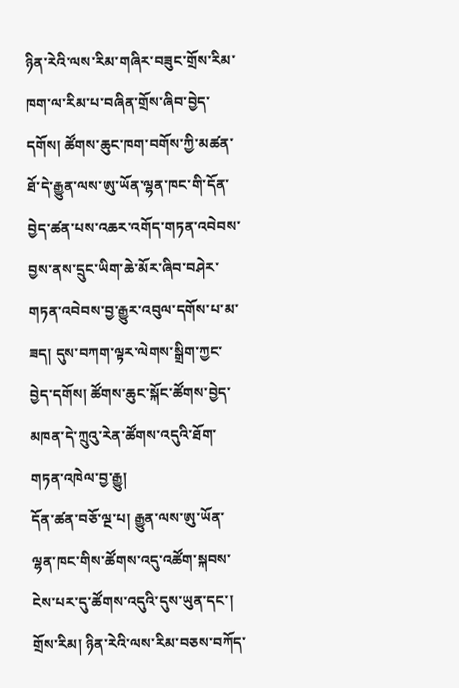ཉིན་རེའི་ལས་རིམ་གཞིར་བཟུང་གྲོས་རིམ་ཁག་ལ་རིམ་པ་བཞིན་གྲོས་ཞིབ་བྱེད་དགོས། ཚོགས་ཆུང་ཁག་བགོས་ཀྱི་མཚན་ཐོ་དེ་རྒྱུན་ལས་ཨུ་ཡོན་ལྷན་ཁང་གི་དོན་བྱེད་ཚན་པས་འཆར་འགོད་གཏན་འབེབས་བྱས་ནས་དྲུང་ཡིག་ཆེ་མོར་ཞིབ་བཤེར་གཏན་འབེབས་བྱ་རྒྱུར་འབུལ་དགོས་པ་མ་ཟད། དུས་བཀག་ལྟར་ལེགས་སྒྲིག་ཀྱང་བྱེད་དགོས། ཚོགས་ཆུང་སྐོང་ཚོགས་བྱེད་མཁན་དེ་ཀྲུའུ་རེན་ཚོགས་འདུའི་ཐོག་གཏན་འཁེལ་བྱ་རྒྱུ།
དོན་ཚན་བཅོ་ལྔ་པ། རྒྱུན་ལས་ཨུ་ཡོན་ལྷན་ཁང་གིས་ཚོགས་འདུ་འཚོག་སྐབས་ངེས་པར་དུ་ཚོགས་འདུའི་དུས་ཡུན་དང་། གྲོས་རིམ། ཉིན་རེའི་ལས་རིམ་བཅས་བཀོད་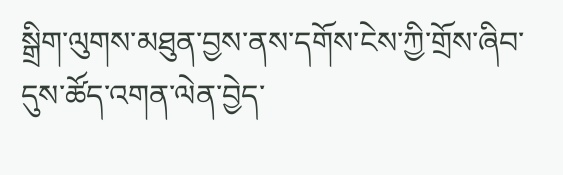སྒྲིག་ལུགས་མཐུན་བྱས་ནས་དགོས་ངེས་ཀྱི་གྲོས་ཞིབ་དུས་ཚོད་འགན་ལེན་བྱེད་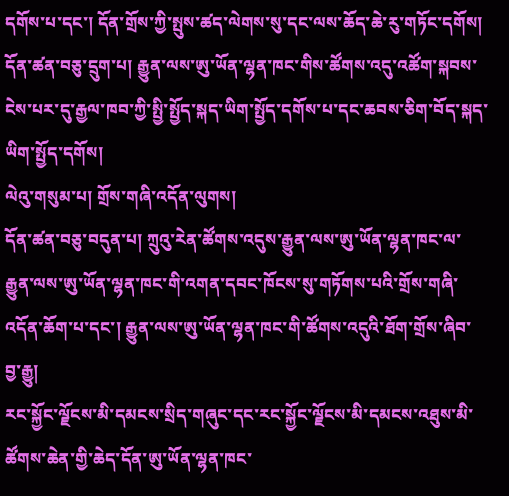དགོས་པ་དང་། དོན་གྲོས་ཀྱི་སྤུས་ཚད་ལེགས་སུ་དང་ལས་ཆོད་ཆེ་རུ་གཏོང་དགོས།
དོན་ཚན་བཅུ་དྲུག་པ། རྒྱུན་ལས་ཨུ་ཡོན་ལྷན་ཁང་གིས་ཚོགས་འདུ་འཚོག་སྐབས་ངེས་པར་དུ་རྒྱལ་ཁབ་ཀྱི་སྤྱི་སྤྱོད་སྐད་ཡིག་སྤྱོད་དགོས་པ་དང་ཆབས་ཅིག་བོད་སྐད་ཡིག་སྤྱོད་དགོས།
ལེའུ་གསུམ་པ། གྲོས་གཞི་འདོན་ལུགས།
དོན་ཚན་བཅུ་བདུན་པ། ཀྲུའུ་རེན་ཚོགས་འདུས་རྒྱུན་ལས་ཨུ་ཡོན་ལྷན་ཁང་ལ་རྒྱུན་ལས་ཨུ་ཡོན་ལྷན་ཁང་གི་འགན་དབང་ཁོངས་སུ་གཏོགས་པའི་གྲོས་གཞི་འདོན་ཆོག་པ་དང་། རྒྱུན་ལས་ཨུ་ཡོན་ལྷན་ཁང་གི་ཚོགས་འདུའི་ཐོག་གྲོས་ཞིབ་བྱ་རྒྱུ།
རང་སྐྱོང་ལྗོངས་མི་དམངས་སྲིད་གཞུང་དང་རང་སྐྱོང་ལྗོངས་མི་དམངས་འཐུས་མི་ཚོགས་ཆེན་གྱི་ཆེད་དོན་ཨུ་ཡོན་ལྷན་ཁང་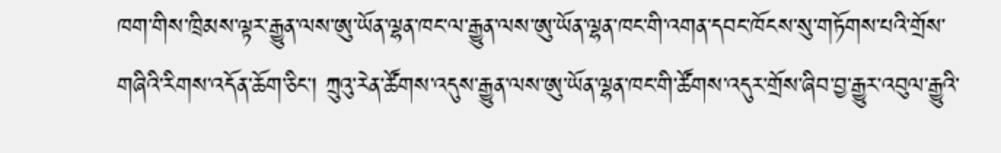ཁག་གིས་ཁྲིམས་ལྟར་རྒྱུན་ལས་ཨུ་ཡོན་ལྷན་ཁང་ལ་རྒྱུན་ལས་ཨུ་ཡོན་ལྷན་ཁང་གི་འགན་དབང་ཁོངས་སུ་གཏོགས་པའི་གྲོས་གཞིའི་རིགས་འདོན་ཆོག་ཅིང་། ཀྲུའུ་རེན་ཚོགས་འདུས་རྒྱུན་ལས་ཨུ་ཡོན་ལྷན་ཁང་གི་ཚོགས་འདུར་གྲོས་ཞིབ་བྱ་རྒྱུར་འབུལ་རྒྱུའི་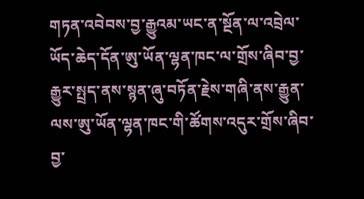གཏན་འབེབས་བྱ་རྒྱུའམ་ཡང་ན་སྔོན་ལ་འབྲེལ་ཡོད་ཆེད་དོན་ཨུ་ཡོན་ལྷན་ཁང་ལ་གྲོས་ཞིབ་བྱ་རྒྱུར་སྤྲད་ནས་སྙན་ཞུ་བཏོན་རྗེས་གཞི་ནས་རྒྱུན་ལས་ཨུ་ཡོན་ལྷན་ཁང་གི་ཚོགས་འདུར་གྲོས་ཞིབ་བྱ་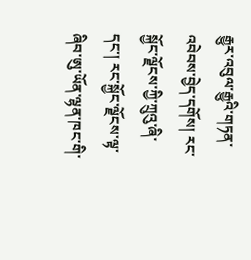རྒྱུར་འབུལ་རྒྱུའི་གཏན་འབེབས་བྱེད་དགོས། རང་སྐྱོང་ལྗོངས་ཀྱི་ཀྲུའུ་ཞི་དང་། རང་སྐྱོང་ལྗོངས་ལྟ་ཞིབ་ཨུ་ཡོན་ལྷན་ཁང་གི་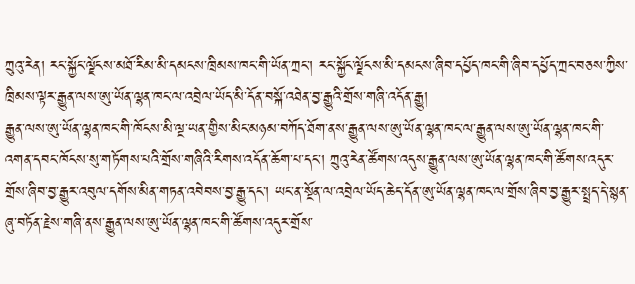ཀྲུའུ་རེན། རང་སྐྱོང་ལྗོངས་མཐོ་རིམ་མི་དམངས་ཁྲིམས་ཁང་གི་ཡོན་ཀྲང་། རང་སྐྱོང་ལྗོངས་མི་དམངས་ཞིབ་དཔྱོད་ཁང་གི་ཞིབ་དཔྱོད་ཀྲང་བཅས་ཀྱིས་ཁྲིམས་ལྟར་རྒྱུན་ལས་ཨུ་ཡོན་ལྷན་ཁང་ལ་འབྲེལ་ཡོད་མི་དོན་བསྐོ་འཐེན་བྱ་རྒྱུའི་གྲོས་གཞི་འདོན་རྒྱུ།
རྒྱུན་ལས་ཨུ་ཡོན་ལྷན་ཁང་གི་ཁོངས་མི་ལྔ་ཡན་གྱིས་མིང་མཉམ་བཀོད་ཐོག་ནས་རྒྱུན་ལས་ཨུ་ཡོན་ལྷན་ཁང་ལ་རྒྱུན་ལས་ཨུ་ཡོན་ལྷན་ཁང་གི་འགན་དབང་ཁོངས་སུ་གཏོགས་པའི་གྲོས་གཞིའི་རིགས་འདོན་ཆོག་པ་དང་། ཀྲུའུ་རེན་ཚོགས་འདུས་རྒྱུན་ལས་ཨུ་ཡོན་ལྷན་ཁང་གི་ཚོགས་འདུར་གྲོས་ཞིབ་བྱ་རྒྱུར་འབུལ་དགོས་མིན་གཏན་འབེབས་བྱ་རྒྱུ་དང་། ཡང་ན་སྔོན་ལ་འབྲེལ་ཡོད་ཆེད་དོན་ཨུ་ཡོན་ལྷན་ཁང་ལ་གྲོས་ཞིབ་བྱ་རྒྱུར་སྤྲད་དེ་སྙན་ཞུ་བཏོན་རྗེས་གཞི་ནས་རྒྱུན་ལས་ཨུ་ཡོན་ལྷན་ཁང་གི་ཚོགས་འདུར་གྲོས་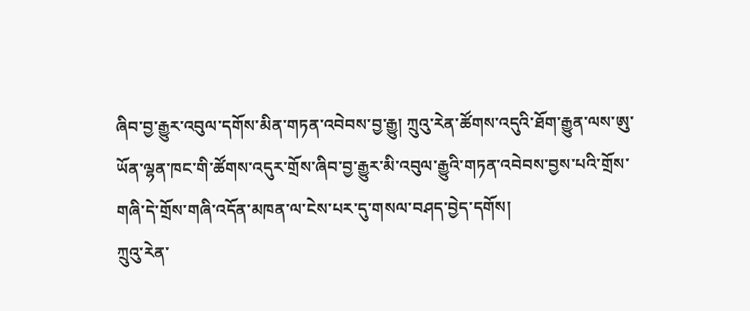ཞིབ་བྱ་རྒྱུར་འབུལ་དགོས་མིན་གཏན་འབེབས་བྱ་རྒྱུ། ཀྲུའུ་རེན་ཚོགས་འདུའི་ཐོག་རྒྱུན་ལས་ཨུ་ཡོན་ལྷན་ཁང་གི་ཚོགས་འདུར་གྲོས་ཞིབ་བྱ་རྒྱུར་མི་འབུལ་རྒྱུའི་གཏན་འབེབས་བྱས་པའི་གྲོས་གཞི་དེ་གྲོས་གཞི་འདོན་མཁན་ལ་ངེས་པར་དུ་གསལ་བཤད་བྱེད་དགོས།
ཀྲུའུ་རེན་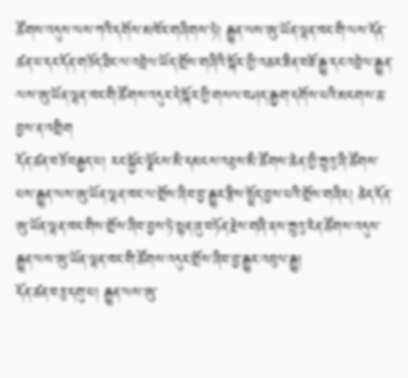ཚོགས་འདུས་ལས་ཀའི་དགོས་མཁོར་གཞིགས་ཏེ། རྒྱུན་ལས་ཨུ་ཡོན་ལྷན་ཁང་གི་ལས་དོན་ཚན་པ་དང་དོན་གཅོད་ཐིང་ལ་འབྲེལ་ཡོད་གྲོས་གཞིའི་སྐོར་གྱི་འཆར་ཟིན་བཟོ་རྒྱུ་དང་འབྲེལ་རྒྱུན་ལས་ཨུ་ཡོན་ལྷན་ཁང་གི་ཚོགས་འདུར་དེ་སྐོར་གྱི་གསལ་བཤད་རྒྱག་དགོས་པའི་མངགས་ཆ་བྱས་ན་འགྲིག
དོན་ཚན་བཅོ་བརྒྱད་པ། རང་སྐྱོང་ལྗོངས་མི་དམངས་འཐུས་མི་ཚོགས་ཆེན་གྱི་ཀྲུའུ་ཞི་ཚོགས་པས་རྒྱུན་ལས་ཨུ་ཡོན་ལྷན་ཁང་ལ་གྲོས་ཞིབ་བྱ་རྒྱུར་རྩིས་སྤྲོད་བྱས་པའི་གྲོས་གཞིར། ཆེད་དོན་ཨུ་ཡོན་ལྷན་ཁང་གིས་གྲོས་ཞིབ་བྱས་ཏེ་སྙན་ཞུ་བཏོན་རྗེས་གཞི་ནས་ཀྲུའུ་རེན་ཚོགས་འདུས་རྒྱུན་ལས་ཨུ་ཡོན་ལྷན་ཁང་གི་ཚོགས་འདུར་གྲོས་ཞིབ་བྱ་རྒྱུར་འབུལ་རྒྱུ།
དོན་ཚན་བཅུ་དགུ་པ། རྒྱུན་ལས་ཨུ་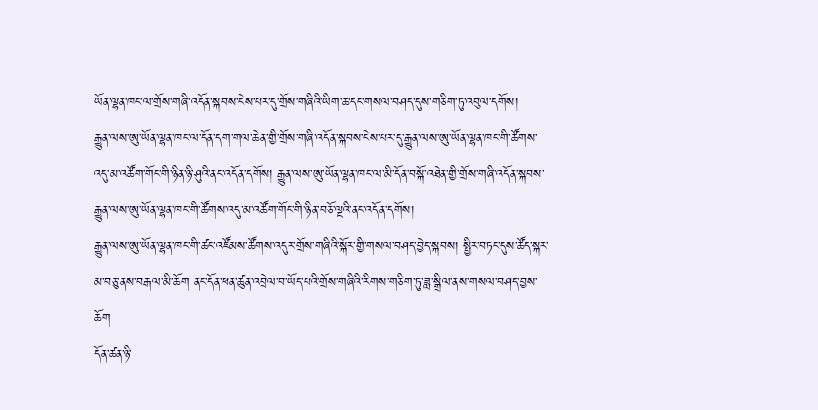ཡོན་ལྷན་ཁང་ལ་གྲོས་གཞི་འདོན་སྐབས་ངེས་པར་དུ་གྲོས་གཞིའི་ཡིག་ཆ་དང་གསལ་བཤད་དུས་གཅིག་ཏུ་འབུལ་དགོས།
རྒྱུན་ལས་ཨུ་ཡོན་ལྷན་ཁང་ལ་དོན་དག་གལ་ཆེན་གྱི་གྲོས་གཞི་འདོན་སྐབས་ངེས་པར་དུ་རྒྱུན་ལས་ཨུ་ཡོན་ལྷན་ཁང་གི་ཚོགས་འདུ་མ་འཚོག་གོང་གི་ཉིན་ཉི་ཤུའི་ནང་འདོན་དགོས། རྒྱུན་ལས་ཨུ་ཡོན་ལྷན་ཁང་ལ་མི་དོན་བསྐོ་འཐེན་གྱི་གྲོས་གཞི་འདོན་སྐབས་རྒྱུན་ལས་ཨུ་ཡོན་ལྷན་ཁང་གི་ཚོགས་འདུ་མ་འཚོག་གོང་གི་ཉིན་བཅོ་ལྔའི་ནང་འདོན་དགོས།
རྒྱུན་ལས་ཨུ་ཡོན་ལྷན་ཁང་གི་ཚང་འཛོམས་ཚོགས་འདུར་གྲོས་གཞིའི་སྐོར་གྱི་གསལ་བཤད་བྱེད་སྐབས། སྤྱིར་བཏང་དུས་ཚོད་སྐར་མ་བཅུ་ནས་བརྒལ་མི་ཆོག ནང་དོན་ཕན་ཚུན་འབྲེལ་བ་ཡོད་པའི་གྲོས་གཞིའི་རིགས་གཅིག་ཏུ་ཟླ་སྒྲིལ་ནས་གསལ་བཤད་བྱས་ཆོག
དོན་ཚན་ཉི་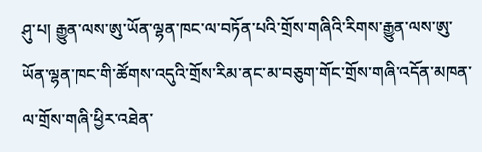ཤུ་པ། རྒྱུན་ལས་ཨུ་ཡོན་ལྷན་ཁང་ལ་བཏོན་པའི་གྲོས་གཞིའི་རིགས་རྒྱུན་ལས་ཨུ་ཡོན་ལྷན་ཁང་གི་ཚོགས་འདུའི་གྲོས་རིམ་ནང་མ་བཅུག་གོང་གྲོས་གཞི་འདོན་མཁན་ལ་གྲོས་གཞི་ཕྱིར་འཐེན་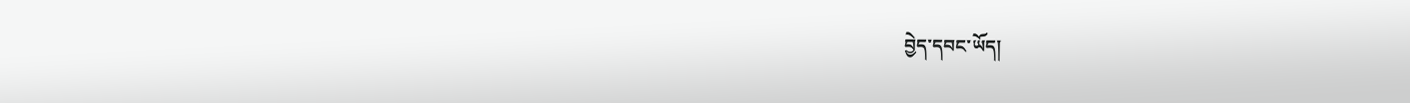བྱེད་དབང་ཡོད།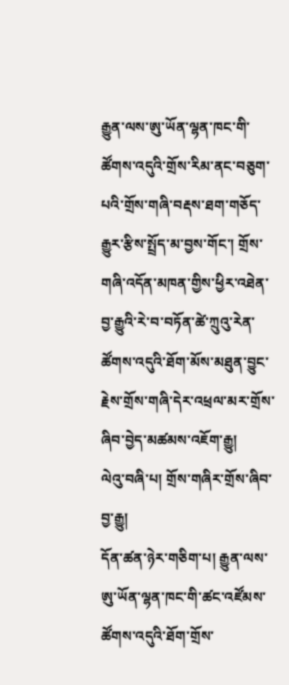རྒྱུན་ལས་ཨུ་ཡོན་ལྷན་ཁང་གི་ཚོགས་འདུའི་གྲོས་རིམ་ནང་བཅུག་པའི་གྲོས་གཞི་བརྡས་ཐག་གཅོད་རྒྱུར་རྩིས་སྤྲོད་མ་བྱས་གོང་། གྲོས་གཞི་འདོན་མཁན་གྱིས་ཕྱིར་འཐེན་བྱ་རྒྱུའི་རེ་བ་བཏོན་ཚེ་ཀྲུའུ་རེན་ཚོགས་འདུའི་ཐོག་མོས་མཐུན་བྱུང་རྗེས་གྲོས་གཞི་དེར་འཕྲལ་མར་གྲོས་ཞིབ་བྱེད་མཚམས་འཇོག་རྒྱུ།
ལེའུ་བཞི་པ། གྲོས་གཞིར་གྲོས་ཞིབ་བྱ་རྒྱུ།
དོན་ཚན་ཉེར་གཅིག་པ། རྒྱུན་ལས་ཨུ་ཡོན་ལྷན་ཁང་གི་ཚང་འཛོམས་ཚོགས་འདུའི་ཐོག་གྲོས་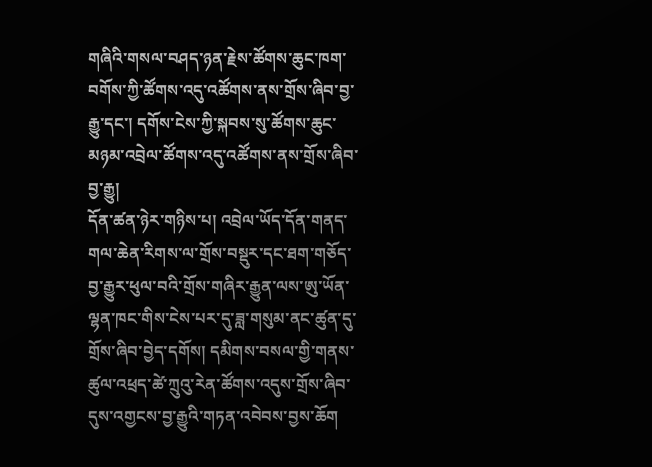གཞིའི་གསལ་བཤད་ཉན་རྗེས་ཚོགས་ཆུང་ཁག་བགོས་ཀྱི་ཚོགས་འདུ་འཚོགས་ནས་གྲོས་ཞིབ་བྱ་རྒྱུ་དང་། དགོས་ངེས་ཀྱི་སྐབས་སུ་ཚོགས་ཆུང་མཉམ་འབྲེལ་ཚོགས་འདུ་འཚོགས་ནས་གྲོས་ཞིབ་བྱ་རྒྱུ།
དོན་ཚན་ཉེར་གཉིས་པ། འབྲེལ་ཡོད་དོན་གནད་གལ་ཆེན་རིགས་ལ་གྲོས་བསྡུར་དང་ཐག་གཅོད་བྱ་རྒྱུར་ཕུལ་བའི་གྲོས་གཞིར་རྒྱུན་ལས་ཨུ་ཡོན་ལྷན་ཁང་གིས་ངེས་པར་དུ་ཟླ་གསུམ་ནང་ཚུན་དུ་གྲོས་ཞིབ་བྱེད་དགོས། དམིགས་བསལ་གྱི་གནས་ཚུལ་འཕྲད་ཚེ་ཀྲུའུ་རེན་ཚོགས་འདུས་གྲོས་ཞིབ་དུས་འགྱངས་བྱ་རྒྱུའི་གཏན་འབེབས་བྱས་ཆོག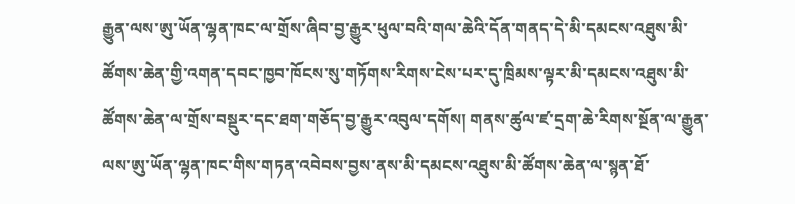རྒྱུན་ལས་ཨུ་ཡོན་ལྷན་ཁང་ལ་གྲོས་ཞིབ་བྱ་རྒྱུར་ཕུལ་བའི་གལ་ཆེའི་དོན་གནད་དེ་མི་དམངས་འཐུས་མི་ཚོགས་ཆེན་གྱི་འགན་དབང་ཁྱབ་ཁོངས་སུ་གཏོགས་རིགས་ངེས་པར་དུ་ཁྲིམས་ལྟར་མི་དམངས་འཐུས་མི་ཚོགས་ཆེན་ལ་གྲོས་བསྡུར་དང་ཐག་གཅོད་བྱ་རྒྱུར་འབུལ་དགོས། གནས་ཚུལ་ཛ་དྲག་ཆེ་རིགས་སྔོན་ལ་རྒྱུན་ལས་ཨུ་ཡོན་ལྷན་ཁང་གིས་གཏན་འབེབས་བྱས་ནས་མི་དམངས་འཐུས་མི་ཚོགས་ཆེན་ལ་སྙན་ཐོ་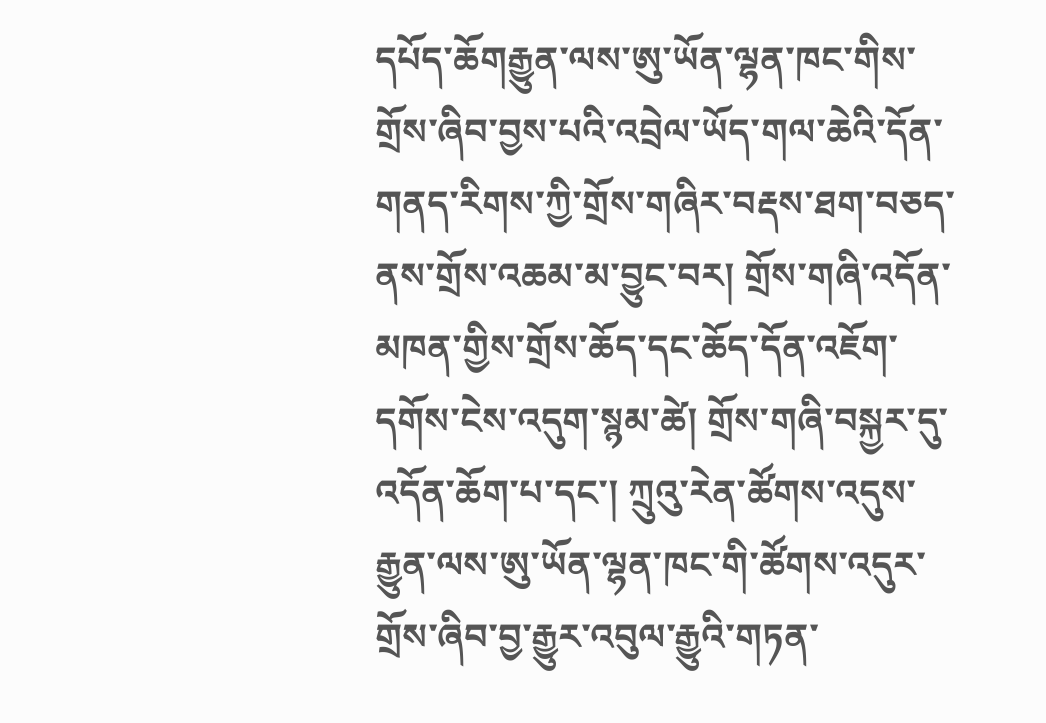དཔོད་ཆོགརྒྱུན་ལས་ཨུ་ཡོན་ལྷན་ཁང་གིས་གྲོས་ཞིབ་བྱས་པའི་འབྲེལ་ཡོད་གལ་ཆེའི་དོན་གནད་རིགས་ཀྱི་གྲོས་གཞིར་བརྡས་ཐག་བཅད་ནས་གྲོས་འཆམ་མ་བྱུང་བར། གྲོས་གཞི་འདོན་མཁན་གྱིས་གྲོས་ཆོད་དང་ཆོད་དོན་འཇོག་དགོས་ངེས་འདུག་སྙམ་ཚེ། གྲོས་གཞི་བསྐྱར་དུ་འདོན་ཆོག་པ་དང་། ཀྲུའུ་རེན་ཚོགས་འདུས་རྒྱུན་ལས་ཨུ་ཡོན་ལྷན་ཁང་གི་ཚོགས་འདུར་གྲོས་ཞིབ་བྱ་རྒྱུར་འབུལ་རྒྱུའི་གཏན་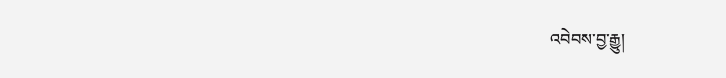འབེབས་བྱ་རྒྱུ།